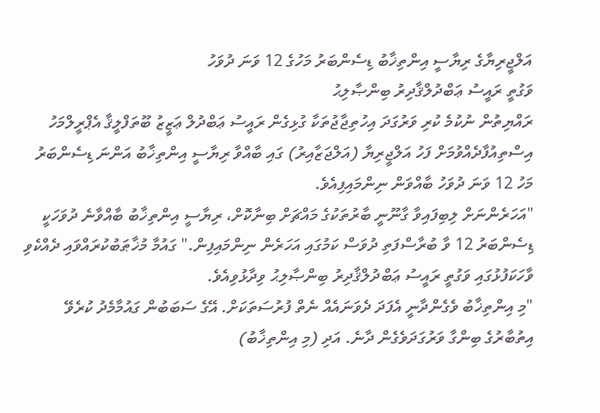އަލްޖީރިޔާގެ ރިޔާސީ އިންތިޚާބު ޑިސެންބަރު މަހުގެ 12 ވަނަ ދުވަހު
ވަގުތީ ރައީސު ޢަބްދުލްޤާދިރު ބިންޞާލިޙު
ރައްޔިތުން ނުކުމެ ކުރި ވަރުގަދަ އިހުތިޖާޖުތަކާ ގުޅިގެން ރައީސު ޢަބްދުލް ޢަޒީޒު ބޫތަފްލީޤާ އެޕްރީލްމަހު އިސްތިއުފާދެއްވުމަށް ފަހު އަލްޖީރިޔާ (އަލްޖަޒާއިރު) ގައި ބާއްވާ ރިޔާސީ އިންތިޚާބު އަންނަ ޑިސެންބަރު މަހު 12 ވަނަ ދުވަހު ބާއްވަން ނިންމައިފިއެވެ.
"އަހަރެންނަށް ލިބިފައިވާ ގާނޫނީ ބާރުތަކުގެ މައްޗަށް ބިނާކޮށް، ރިޔާސީ އިންތިޚާބު ބާއްވާނެ ދުވަހަކީ ޑިސެންބަރު 12 ވާ ބުރާސްފަތި ދުވަސް ކަމުގައި އަހަރެން ނިންމައިފިން." ގައުމާ މުޚާޠަބުކުރައްވައި ދެއްކެވި ވާހަކަފުޅުގައި ވަގުތީ ރައީސު ޢަބްދުލްޤާދިރު ބިންޞާލިޙު ވިދާޅުވިއެވެ.
"މި އިންތިޚާބު ވެގެންދާނީ އެފަދަ ދެވަނައެއް ނެތް ފުރުސަތަކަށް. އޭގެ ސަބަބުން ގައުމާމެދު ކުރެވޭ އިތުބާރުގެ ބިންގާ ވަރުގަދަވެގެން ދާނެ. އަދި (މި އިންތިޚާބު)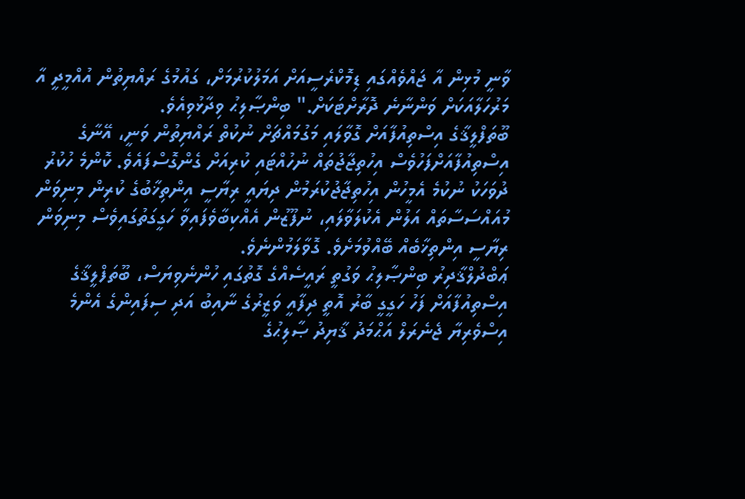ވާނީ މުޅިން އާ ޖައްވެއްގައި ޑިމޮކްރެސީއަށް އަމަލުކުރުމަށް، ގައުމުގެ ރައްޔިތުން އުއްމީދީ އާ މަރުހަލާއަކަށް ވަންނާނެ ދޮރާށްޓަކަށް." ބިންޞާލިޙު ވިދާޅުވިއެވެ.
ބޫތަފްލީޤާގެ އިސްތިއުފާއަށް ގޮވާލައި މަގުމައްޗަށް ނުކުތް ރައްޔިތުން ވަނީ، އޭނާގެ އިސްތިއުފާއަށްފަހުވެސް އިހުތިޖާޖުތައް ނުހުއްޓައި ކުރިއަށް ގެންގޮސްފައެވެ. ކޮންމެ ހުކުރު ދުވަހަކު ނުކުމެ އެމީހުން އިހުތިޖާޖުކުރަމުން ދިޔައީ ރިޔާސީ އިންތިޚާބުގެ ކުރިން މިނިވަން މުއައްސަސާތައް އަލުން އެކުލަވާލައި، ނުފޫޒުން އެއްކިބާވެފައިވާ ހަގީގަތުގައިވެސް މިނިވަން ރިޔާސީ އިންތިޚާބެއް ބޭއްވުމަށެވެ. ގޮވާލަމުންނެވެ.
ޢަބްދުލްޤާދިރު ބިންޞާލިޙު ވަގުތީ ރައީސެއްގެ ގޮތުގައި ހުންނެވިޔަސް، ބޫތަފްލީޤާގެ އިސްތިއުފާއަށް ފަހު ހަގީގީ ބާރު އޮތީ ދިފާއީ ވަޒީރުގެ ނާއިބު އަދި ސިފައިންގެ އެންމެ އިސްވެރިޔާ ޖެނެރަލް އަޙްމަދު ޤާޔިދު ޞާލިޙުގެ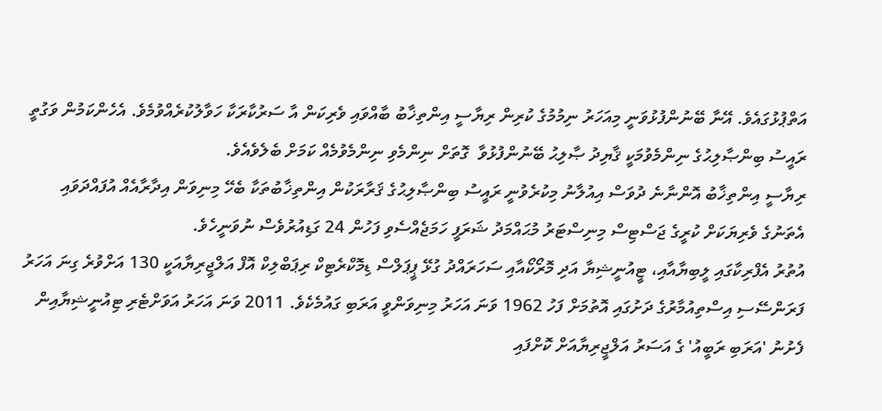އަތްޕުޅުގައެވެ. އޭނާ ބޭނުންފުޅުވަނީ މިއަހަރު ނިމުމުގެ ކުރިން ރިޔާސީ އިންތިޚާބު ބާއްވައި ވެރިކަން އާ ސަރުކާރަކާ ހަވާލުކުރެއްވުމެވެ. އެހެންކަމުން ވަގުތީ ރައީސު ބިންޞާލިޙުގެ ނިންމެވުމަކީ ޤާޔިދު ޞާލިޙު ބޭނުންފުޅުވާ  ގޮތަށް ނިންމެވި ނިންމެވުމެއް ކަމަށް ބެލެވެއެވެ.
ރިޔާސީ އިންތިޚާބު އޮންނާނެ ދުވަސް އިއުލާނު މިކުރެވުނީ ރައީސު ބިންޞާލިޙުގެ ޤަރާރަކުން އިންތިޚާބުތަކާ ބެހޭ މިނިވަން އިދާރާއެއް އުފައްދަވައި އެތަނުގެ ވެރިޔަކަށް ކުރީގެ ޖަސްޓިސް މިނިސްޓަރު މުޙައްމަދު ޝަރަފީ ހަމަޖެއްސެވި ފަހުން 24 ގަޑިއުރުވެސް ނުވަނީހެވެ.
އުތުރު އެފްރިކާގައި ލީބިޔާއާއި، ޓީއުނީޝިޔާ އަދި މޮރޯކޯއާއި ސަހަރައްދު ގުޅޭ ޕީޕަލްސް ޑިމޮކްރެޓިކް ރިޕަބްލިކް އޮފް އަލްޖީރިޔާއަކީ 130 އަށްވުރެ ގިނަ އަހަރު ފަރަންސޭސި އިސްތިއުމާރުގެ ދަށުގައި އޮތުމަށް ފަހު 1962 ވަނަ އަހަރު މިނިވަންވީ އަރަބި ގައުމެކެވެ. 2011 ވަނަ އަހަރު އަވަށްޓެރި ޓިއުނީޝިޔާއިން ފެށުނު 'އަރަބި ރަބީއު' ގެ އަސަރު އަލްޖީރިޔާއަށް ކޮށްފައި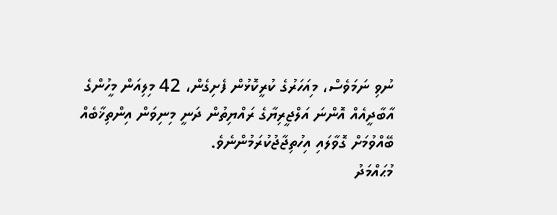ނުވި ނަމަވެސް، މިއަހަރުގެ ކުރީކޮޅުން ފެށިގެން، 42 މިލިއަން މީހުންގެ އާބާދީއެއް އޮންނަ އަލްޖީރިޔާގެ ރައްޔިތުން ދަނީ މިނިވަން އިންތިޚާބެއް ބޭއްވުމަށް ގޮވާލައި އިހުތިޖާޖުކުރަމުންނެވެ.
މުޙައްމަދު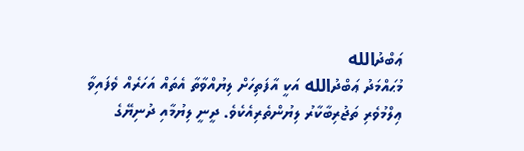ޢަބްދުالله
މުޙައްމަދު ޢަބްދުالله އަކީ އާފަތިހަށް ލިޔުއްވާތާ އެތައް އަހަރެއް ވެފައިވާ ޢިލްމުވެރި ތަޖުރިބާކާރު ލިޔުންތެރިއެކެވެ. ދީނީ ލިޔުމާއި ދުނިޔޭގެ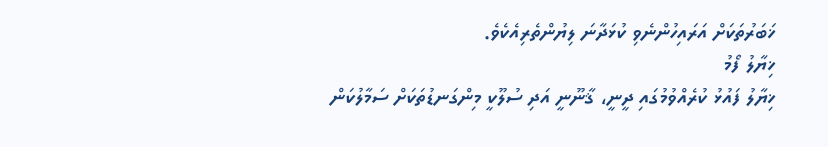ޚަބަރުތަކަށް އަރައިހުންނެވި ކުޅަދާނަ ލިޔުންތެރިއެކެވެ.
ޚިޔާލު ފޯމު
ޚިޔާލު ފައުޅު ކުރެއްވުމުގައި ދީނީ، ޤާނޫނީ އަދި ސުލޫކީ މިންގަނޑުތަކަށް ސަމާލުކަން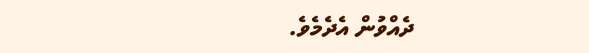ދެއްވުން އެދެމެވެ.